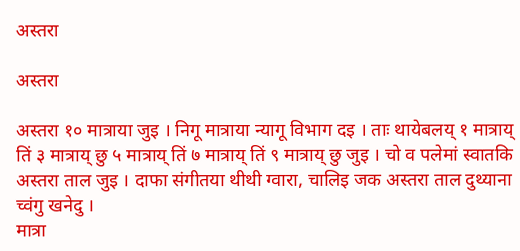अस्तरा

अस्तरा

अस्तरा १० मात्राया जुइ । निगू मात्राया न्यागू विभाग दइ । ताः थायेबलय् १ मात्राय् तिं ३ मात्राय् छु ५ मात्राय् तिं ७ मात्राय् तिं ९ मात्राय् छु जुइ । चो व पलेमां स्वातकि अस्तरा ताल जुइ । दाफा संगीतया थीथी ग्वारा, चालिइ जक अस्तरा ताल दुथ्याना च्वंगु खनेदु ।
मात्रा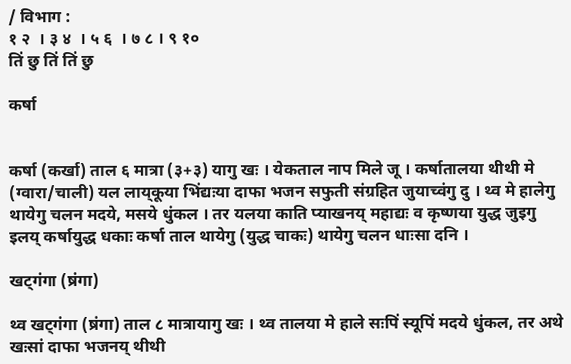/ विभाग :
१ २  । ३ ४  । ५ ६  । ७ ८ । ९ १०
तिं छु तिं तिं छु

कर्षा


कर्षा (कर्खा) ताल ६ मात्रा (३+३) यागु खः । येकताल नाप मिले जू । कर्षातालया थीथी मे (ग्वारा/चाली) यल लाय्‌कूया भिंद्यःया दाफा भजन सफुती संग्रहित जुयाच्वंगु दु । थ्व मे हालेगु थायेगु चलन मदये, मसये धुंकल । तर यलया काति प्याखनय् महाद्यः व कृष्णया युद्ध जुइगु इलय् कर्षायुद्ध धकाः कर्षा ताल थायेगु (युद्ध चाकः) थायेगु चलन धाःसा दनि ।

खट्गंगा (ष्रंगा)

थ्व खट्गंगा (ष्रंगा) ताल ८ मात्रायागु खः । थ्व तालया मे हाले सःपिं स्यूपिं मदये धुंकल, तर अथे खःसां दाफा भजनय् थीथी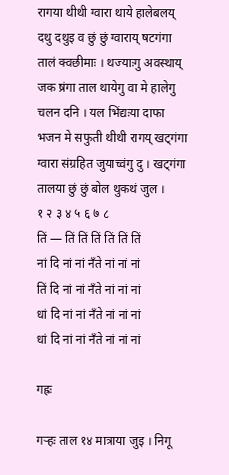रागया थीथी ग्वारा थाये हालेबलय् दथु दथुइ व छुं छुं ग्वाराय् षटगंगा तालं क्वछीमाः । थज्याःगु अवस्थाय् जक ष्रंगा ताल थायेगु वा मे हालेगु चलन दनि । यल भिंद्यःया दाफा भजन मे सफुती थीथी रागय् खट्गंगा ग्वारा संग्रहित जुयाच्वंगु दु । खट्गंगा तालया छुं छुं बोल थुकथं जुल ।
१ २ ३ ४ ५ ६ ७ ८
तिं — तिं तिं तिं तिं तिं तिं
नां दि नां नां नँते नां नां नां
तिं दि नां नां नँते नां नां नां
धां दि नां नां नँते नां नां नां
धां दि नां नां नँते नां नां नां

गह्रः

गर्‍हः ताल १४ मात्राया जुइ । निगू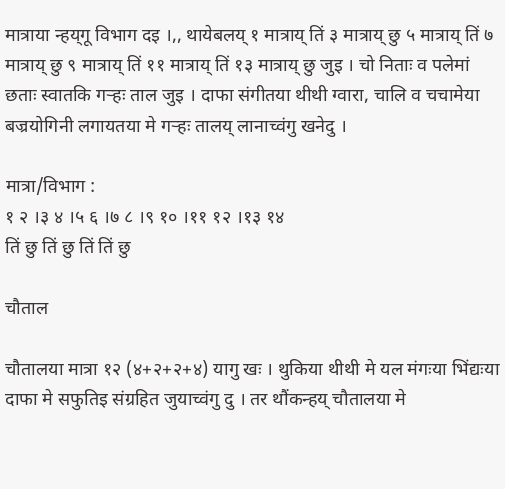मात्राया न्हय्‌गू विभाग दइ ।,, थायेबलय् १ मात्राय् तिं ३ मात्राय् छु ५ मात्राय् तिं ७ मात्राय् छु ९ मात्राय् तिं ११ मात्राय् तिं १३ मात्राय् छु जुइ । चो निताः व पलेमां छताः स्वातकि गर्‍हः ताल जुइ । दाफा संगीतया थीथी ग्वारा, चालि व चचामेया बज्रयोगिनी लगायतया मे गर्‍हः तालय् लानाच्वंगु खनेदु ।

मात्रा/विभाग :
१ २ ।३ ४ ।५ ६ ।७ ८ ।९ १० ।११ १२ ।१३ १४
तिं छु तिं छु तिं तिं छु

चौताल

चौतालया मात्रा १२ (४+२+२+४) यागु खः । थुकिया थीथी मे यल मंगःया भिंद्यःया दाफा मे सफुतिइ संग्रहित जुयाच्वंगु दु । तर थौंकन्हय् चौतालया मे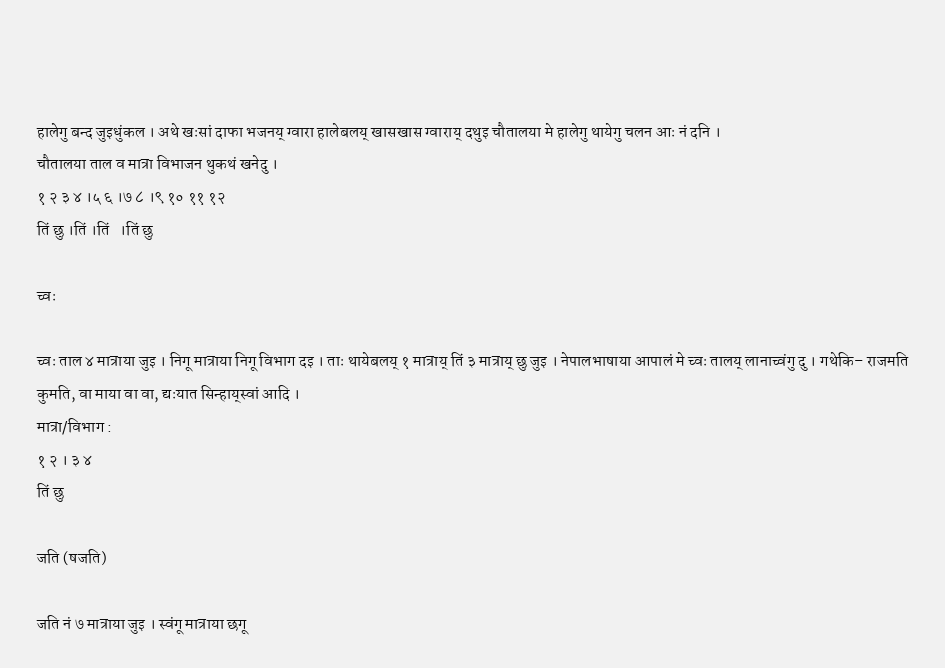हालेगु बन्द जुइधुंकल । अथे खःसां दाफा भजनय् ग्वारा हालेबलय् खासखास ग्वाराय् दथुइ चौतालया मे हालेगु थायेगु चलन आः नं दनि ।
चौतालया ताल व मात्रा विभाजन थुकथं खनेदु ।
१ २ ३ ४ ।५ ६ ।७ ८ ।९ १० ११ १२
तिं छु ।तिं ।तिं   ।तिं छु

च्वः

च्वः ताल ४ मात्राया जुइ । निगू मात्राया निगू विभाग दइ । ताः थायेबलय् १ मात्राय् तिं ३ मात्राय् छु जुइ । नेपालभाषाया आपालं मे च्वः तालय् लानाच्वंगु दु । गथेकि– राजमति कुमति, वा माया वा वा, द्यःयात सिन्हाय्‌स्वां आदि ।
मात्रा/विभाग :
१ २ । ३ ४
तिं छु

जति (षजति)

जति नं ७ मात्राया जुइ । स्वंगू मात्राया छगू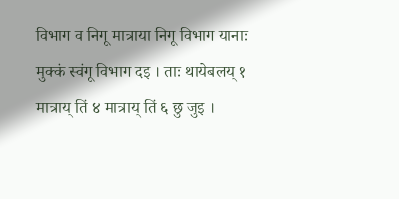विभाग व निगू मात्राया निगू विभाग यानाः मुक्कं स्वंगू विभाग दइ । ताः थायेबलय् १ मात्राय् तिं ४ मात्राय् तिं ६ छु जुइ ।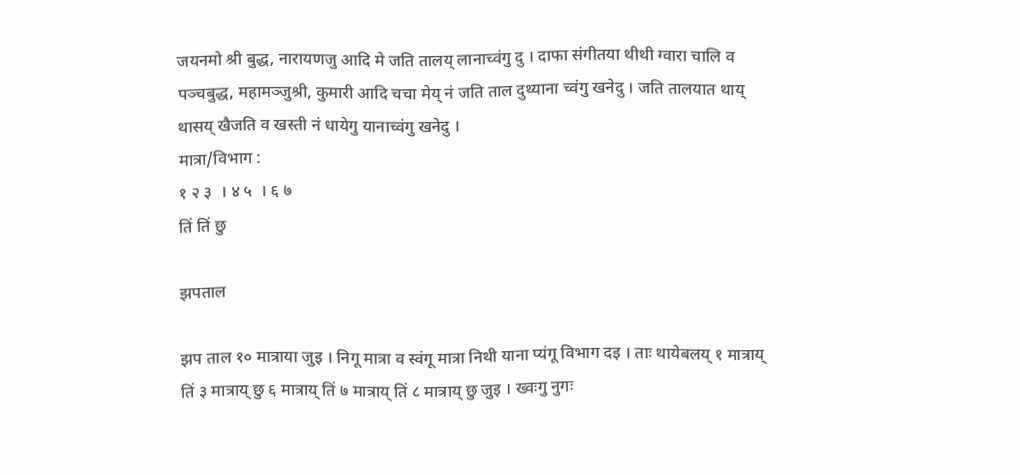जयनमो श्री बुद्ध, नारायणजु आदि मे जति तालय् लानाच्वंगु दु । दाफा संगीतया थीथी ग्वारा चालि व पञ्चबुद्ध, महामञ्जुश्री, कुमारी आदि चचा मेय् नं जति ताल दुथ्याना च्वंगु खनेदु । जति तालयात थाय् थासय् खैजति व खस्ती नं धायेगु यानाच्वंगु खनेदु ।
मात्रा/विभाग :
१ २ ३  । ४ ५  । ६ ७
तिं तिं छु

झपताल

झप ताल १० मात्राया जुइ । निगू मात्रा व स्वंगू मात्रा निथी याना प्यंगू विभाग दइ । ताः थायेबलय् १ मात्राय् तिं ३ मात्राय् छु ६ मात्राय् तिं ७ मात्राय् तिं ८ मात्राय् छु जुइ । ख्वःगु नुगः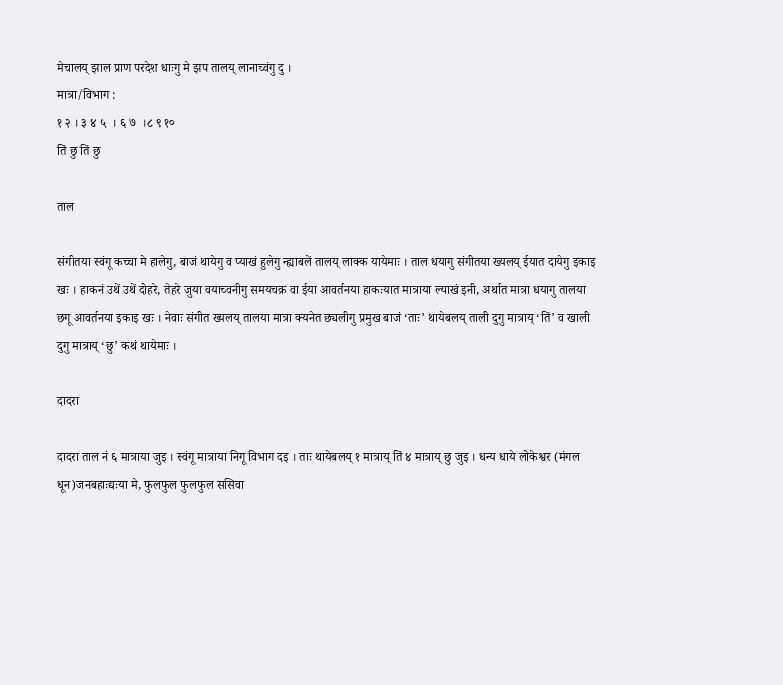मेचालय् झाल प्राण परदेश धाःगु मे झप तालय् लानाच्वंगु दु ।
मात्रा/विभाग :
१ २ । ३ ४ ५  । ६ ७  ।८ ९ १०
तिं छु तिं छु

ताल

संगीतया स्वंगू कच्चा मे हालेगु, बाजं थायेगु व प्याखं हुलेगु न्ह्याबलें तालय् लाक्क यायेमाः । ताल धयागु संगीतया ख्यलय् ईयात दायेगु इकाइ खः । हाकनं उथें उथें दोहरे, तेहरे जुया वयाच्वनीगु समयचक्र वा ईया आवर्तनया हाकःयात मात्राया ल्याखं इनी, अर्थात मात्रा धयागु तालया छगू आवर्तनया इकाइ खः । नेवाः संगीत ख्यलय् तालया मात्रा क्यनेत छ्यलीगु प्रमुख बाजं ‘ताः’ थायेबलय् ताली दुगु मात्राय् ‘तिं’ व खाली दुगु मात्राय् ‘छु’ कथं थायेमाः ।

दादरा

दादरा ताल नं ६ मात्राया जुइ । स्वंगू मात्राया निगू विभाग दइ । ताः थायेबलय् १ मात्राय् तिं ४ मात्राय् छु जुइ । धन्य धाये लोकेश्वर (मंगल धून)जनबहाःद्यःया मे, फुलफुल फुलफुल ससिवा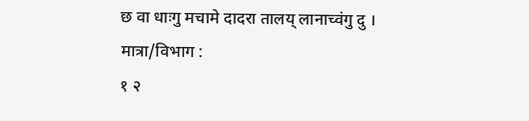छ वा धाःगु मचामे दादरा तालय् लानाच्वंगु दु ।
मात्रा/विभाग :
१ २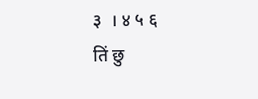३  । ४ ५ ६
तिं छु